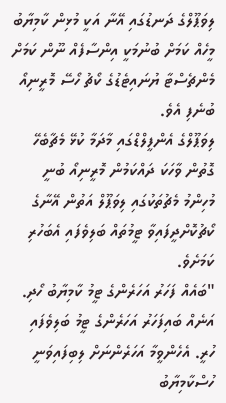ލިވަޕޫލްގެ ދަނޑުގައި އޭނާ އަކީ މުޅިން ކާމިޔާބު މީހެއް ކަމަށް ބުނުމަކީ އިންސާފެއް ނޫން ކަމަށް މެންޗެސްޓާ ޔުނައިޓެޑުގެ ކޯޗު ހޯސޭ މޮރީނިއޯ ބުނެފި އެވެ.
ލިވަޕޫލްގެ އެންފީލްޑްގައި މާދަމާ ކުޅޭ މެޗާބެހޭ ގޮތުން ވާހަކަ ދައްކަމުން މޮރީނިއޯ ބުނީ މުހިންމު މެޗުތަކުގައި ލިވަޕޫލް އަތުން އޭނާގެ ކޯޗުކޮށްދީފައިވާ ޓީމުތައް ބަލިވެފައި އެބަހުރި ކަމަށެވެ.
"ބައެއް ފަހަރު އަހަރެންގެ ޓީމު ކާމިޔާބު ހޯދި. އަނެއް ބައިފަހަރު އަހަރެންގެ ޓީމު ބަލިވެފައި ހުރީ. އެހެންވީމާ އަހަރެންނަށް ލިބިފައިވަނީ ހުސްކާމިޔާބު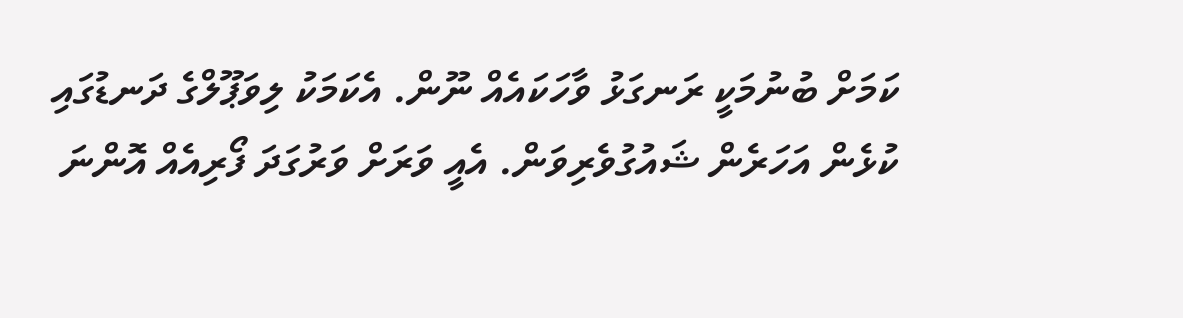ކަމަށް ބުނުމަކީ ރަނގަޅު ވާހަކައެއް ނޫން. އެކަމަކު ލިވަޕޫލްގެ ދަނޑުގައި ކުޅެން އަހަރެން ޝައުގުވެރިވަން. އެއީ ވަރަށް ވަރުގަދަ ފޯރިއެއް އޮންނަ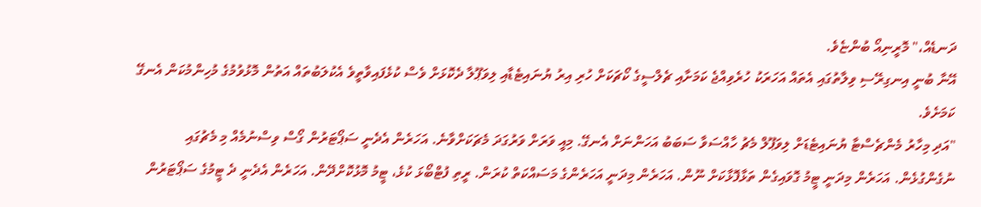ދަނޑެއް،" މޮރީނިއޯ ބުންޏެވެ.
އޭނާ ބުނީ އިނގިރޭސި ވިލާތުގައި އެތައް އަހަރަކު ހުރެވިއްޖެ ކަމަށާއި ޗެލްސީގެ ކޯޗަކަށް ހުރި އިރު ޔުނައިޓެޑާއި ލިވަޕޫލާ ދެކޮޅަށް ވެސް ކުޅެފައިވާތީވެ އެކުލަބުތައް އަތުން މޮޅުވުމުގެ މުހިންމުކަން އެނގޭ ކަމަށެވެ.
"އަދި މިހާރު މެންޗެސްޓާ ޔުނައިޓެޑަށް ލިވަޕޫލް މެޗު ހާއްސަވާ ސަބަބު އަހަންނަށް އެނގޭ. މިއީ ވަރަށް ވަރުގަދަ މެޗަކަށްވާނެ. އަހަރެން އެދެނީ ސަޕޯޓަރުން ގޯސް ވިސްނުމެއް މި މެޗުގައި ނުގެންގުޅެން. އަހަރެން މިދަނީ ޓީމު ގޮވައިގެން ތަޅާފޮޅާކަށް ނޫން. އަހަރެން މިދަނީ އަހަރެންގެ މަސައްކަތް ކުރަން. ރީތި ފުޓްބޯޅަ ކުޅެ، ޓީމު މޮޅުކޮށްދޭން. އަހަރެން އެދެނީ ދެ ޓީމުގެ ސަޕޯޓަރުން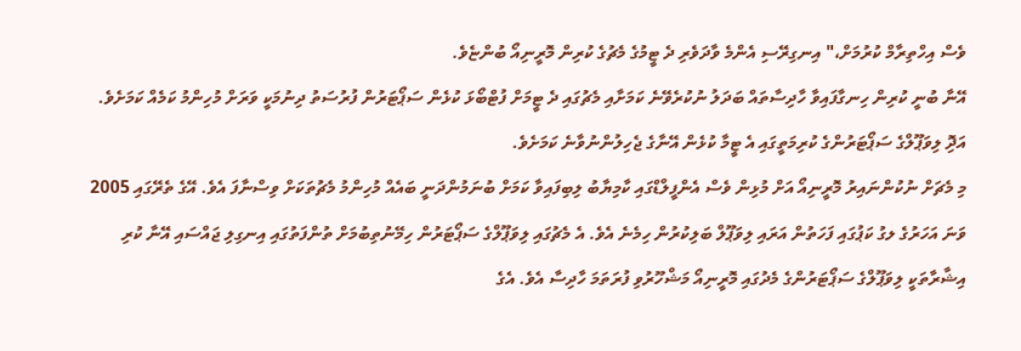ވެސް އިހްތިރާމް ކުރުމަށް،" އިނގިރޭސި އެންމެ ވާދަވެރި ދެ ޓީމުގެ މެޗުގެ ކުރިން މޮރީނިއޯ ބުންޏެވެ.
އޭނާ ބުނީ ކުރިން ހިނގާފައިވާ ހާދިސާތައް ބަދަލު ނުކުރެވޭނެ ކަމަށާއި މެޗުގައި ދެ ޓީމަށް ފުޓްބޯޅަ ކުޅެން ސަޕޯޓަރުން ފުރުސަތު ދިނުމަކީ ވަރަށް މުހިންމު ކަމެއް ކަމަށެވެ. އަދިޮ ލިވަޕޫލްގެ ސަޕޯޓަރުންގެ ކުރިމަތީގައި އެ ޓީމާ ކުޅެން އޭނާގެ ޖެހިލުންނުވާނެ ކަމަށެވެ.
މި މެޗަށް ނުކުންނައިރު މޮރީނިއޯ އަށް މުޅިން ވެސް އެންފީލްޑްގައި ކާމިޔާބު ލިބިފައިވާ ކަމަށް ބުނަމުންދަނީ ބައެއް މުހިންމު މެޗުތަކަށް ވިސްނާފަ އެވެ. އޭގެ ތެރޭގައި 2005 ވަނަ އަހަރުގެ ލގު ކަޕުގައި ފަހަތުން އަރައި ލިވަޕޫލް ބަލިކުރުން ހިމެނެ އެވެ. އެ މެޗުގައި ލިވަޕޫލްގެ ސަޕޯޓަރުން ހިމޭނުތިބުމަށް ތުންފަތުގައި އިނގިލި ޖައްސައި އޭނާ ކުރި އިޝާރާތަކީ ލިވަޕޫލްގެ ސަޕޯޓަރުންގެ މެދުގައި މޮރީނިއޯ މަޝްހޫރުވި ފުރަތަމަ ހާދިސާ އެވެ. އެގެ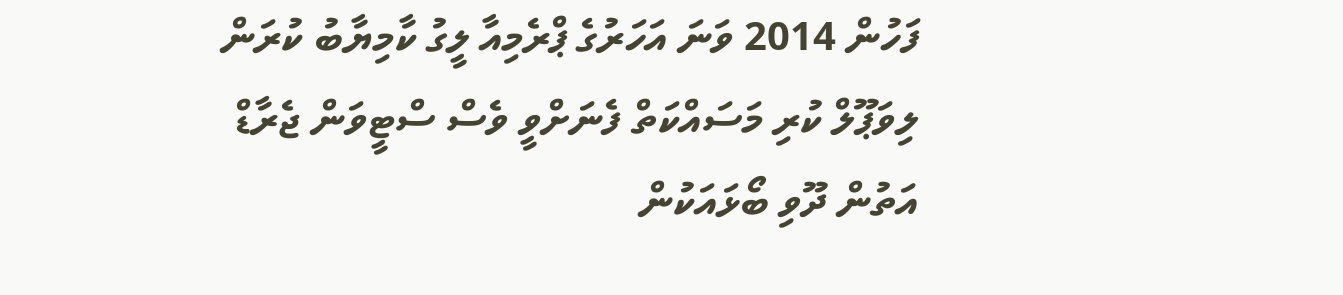ފަހުން 2014 ވަނަ އަހަރުގެ ޕްރެމިއާ ލީގު ކާމިޔާބު ކުރަން ލިވަޕޫލް ކުރި މަސައްކަތް ފެނަށްވީ ވެސް ސްޓީވަން ޖެރާޑް އަތުން ދޫވި ބޯޅައަކުން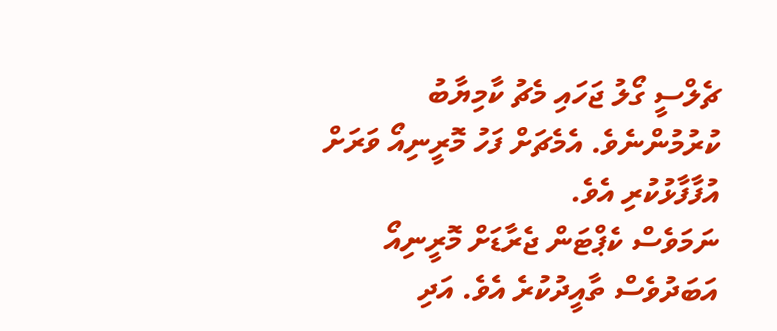ޗެލްސީ ގޯލު ޖަހައި މެޗު ކާމިޔާބު ކުރުމުންނެވެ. އެމެޗަށް ފަހު މޮރީނިއޯ ވަރަށް އުފާފާޅުކުރި އެވެ.
ނަމަވެސް ކެޕްޓަން ޖެރާޑަށް މޮރީނިއޯ އަބަދުވެސް ތާއީދުކުރެ އެވެ. އަދި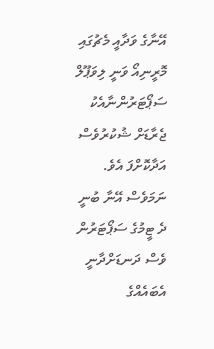އޭނާގެ ވަދާއީ މެޗުގައި މޮރީނިއޯ ވަނީ ލިވަޕޫލް ސަޕޯޓަރުންނާއެކު ޖެރާޑަށް ޝުކުރުވެސް އަދާކޮށްފަ އެވެ.
ނަމަވެސް އޭނާ ބުނީ ދެ ޓީމުގެ ސަޕޯޓަރުން ވެސް ދަނޑަށްދާނީ އެބައެއްގެ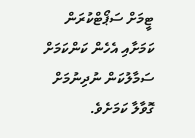ޓީމަށް ސަޕޯޓްކުރަން ކަމަށާއި އެހެން ކަންކަމަށް ސަމާލުކަން ނުދިނުމަށް ގޮވާލާ ކަމަށެވެ.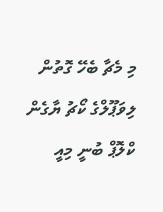މި މެޗާ ބެހޭ ގޮތުން ލިވަޕޫލްގެ ކޯޗު ޔާގެން ކްލޮޕް ބުނީ މިއީ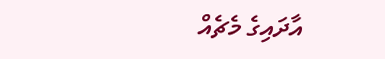އާދައިގެ މެޗެއް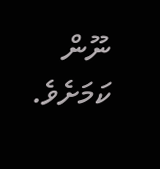ނޫން ކަމަށެވެ.